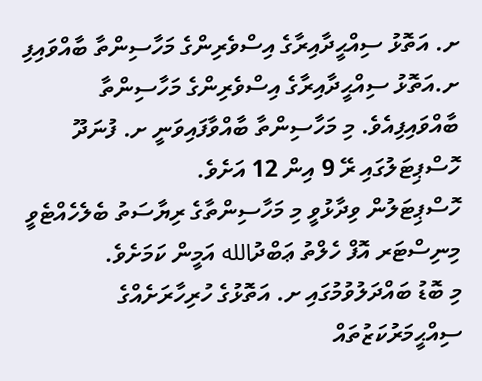ށ. އަތޮޅު ސިއްޙީދާއިރާގެ އިސްވެރިންގެ މަހާސިންތާ ބާއްވައިފި
ށ.އަތޮޅު ސިއްޙީދާއިރާގެ އިސްވެރިންގެ މަހާސިންތާ ބާއްވައިފިއެވެ. މި މަހާސިންތާ ބާއްވާފައިވަނީ ށ. ފުނަދޫ ހޮސްޕިޓަލުގައި ރޭ 9 އިން 12 އަށެވެ.
ހޮސްޕިޓަލުން ވިދާޅުވީ މި މަހާސިންތާގެ ރިޔާސަތު ބެލެހެއްޓެވީ މިނިސްޓަރ އޮފް ހެލްތު ޢަބްދުالله އަމީން ކަމަށެވެ.
މި ބޮޑު ބައްދަލުވުމުގައި ށ. އަތޮޅުގެ ހުރިހާރަށެއްގެ ސިއްޙީމަރުކަޒުތައް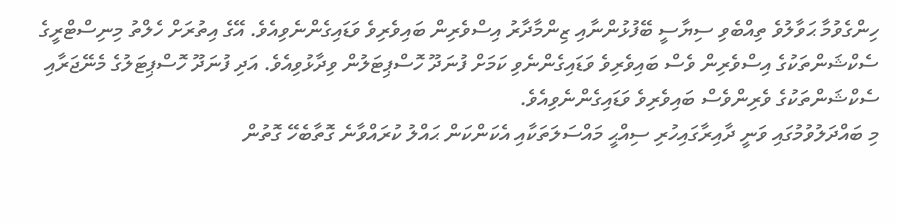ހިންގެވުމާ ޙަވާލުވެ ތިއްބެވި ސިޔާސީ ބޭފުޅުންނާއި ޒިންމާދާރު އިސްވެރިން ބައިވެރިވެ ވަޑައިގެންނެވިއެވެ. އޭގެ އިތުރަށް ހެލްތު މިނިސްޓްރީގެ ސެކްޝަންތަކުގެ އިސްވެރިން ވެސް ބައިވެރިވެ ވަޑައިގެންނެވި ކަމަށް ފުނަދޫ ހޮސްޕިޓަލުން ވިދާޅުވިއެވެ. އަދި ފުނަދޫ ހޮސްޕިޓަލުގެ މެނޭޖަރާއި ސެކްޝަންތަކުގެ ވެރިންވެސް ބައިވެރިވެ ވަޑައިގެންނެވިއެވެ.
މި ބައްދަލުވުމުގައި ވަނީ ދާއިރާގައިހުރި ސިއްޙީ މައްސަލަތަކާއި އެކަންކަން ޙައްލު ކުރައްވާނެ ގޮތާބެހޭ ގޮތުން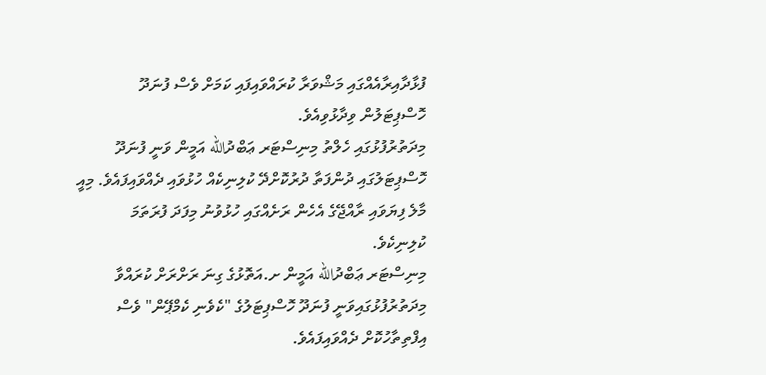ފުޅާދާއިރާއެއްގައި މަޝްވަރާ ކުރައްވައިފައި ކަމަށް ވެސް ފުނަދޫ ހޮސްޕިޓަލުން ވިދާޅުވިއެވެ.
މިދަތުރުފުޅުގައި ހެލްތު މިނިސްޓަރ ޢަބްދުالله އަމީން ވަނީ ފުނަދޫ ހޮސްޕިޓަލުގައި ދުންފަތާ ދުރުކޮށްދޭ ކުލިނިކެއް ހުޅުވައި ދެއްވައިފައެވެ. މިއީ މާލެ ފިޔަވައި ރާއްޖޭގެ އެހެން ރަށެއްގައި ހުޅުވުނު މިފަދަ ފުރަތަމަ ކުލިނިކެވެ.
މިނިސްޓަރ ޢަބްދުالله އަމީން ށ.އަތޮޅުގެ ގިނަ ރަށްރަށް ކުރައްވާ މިދަތުރުފުޅުގައިވަނީ ފުނަދޫ ހޮސްޕިޓަލުގެ "ކެވެނި ކެމްޕޭން" ވެސް އިފްތިތާހުކޮށް ދެއްވައިފައެވެ.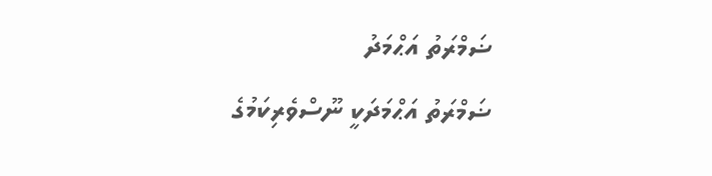ޟަމްރަތު އަޙްމަދު
ޟަމްރަތު އަޙްމަދަކީ ނޫސްވެރިކަމުގެ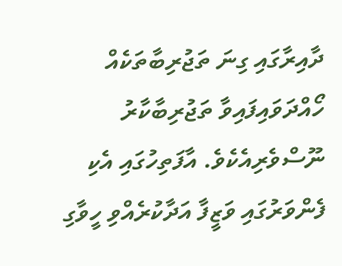ދާއިރާގައި ގިނަ ތަޖުރިބާތަކެއް ހޯއްދަވައިފައިވާ ތަޖުރިބާކާރު ނޫސްވެރިއެކެވެ. އާފަތިހުގައި އެކި ފެންވަރުގައި ވަޒީފާ އަދާކުރެއްވި ހީވާގި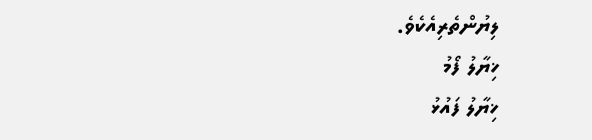ލިޔުންތެރިއެކެވެ.
ޚިޔާލު ފޯމު
ޚިޔާލު ފައުޅު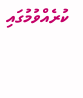ކުރެއްވުމުގައި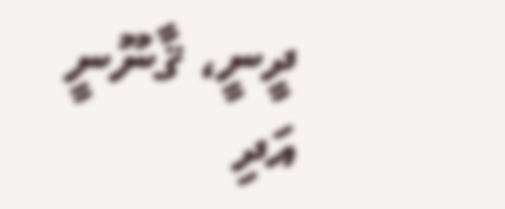ދީނީ، ޤާނޫނީ އަދި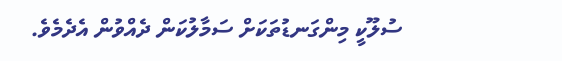ސުލޫކީ މިންގަނޑުތަކަށް ސަމާލުކަން ދެއްވުން އެދެމެވެ.